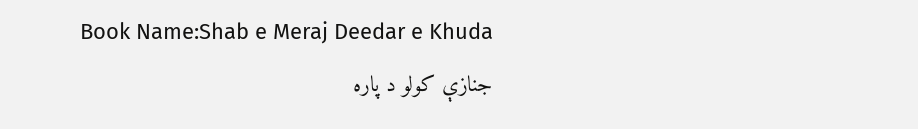Book Name:Shab e Meraj Deedar e Khuda
جنازې کولو د پاره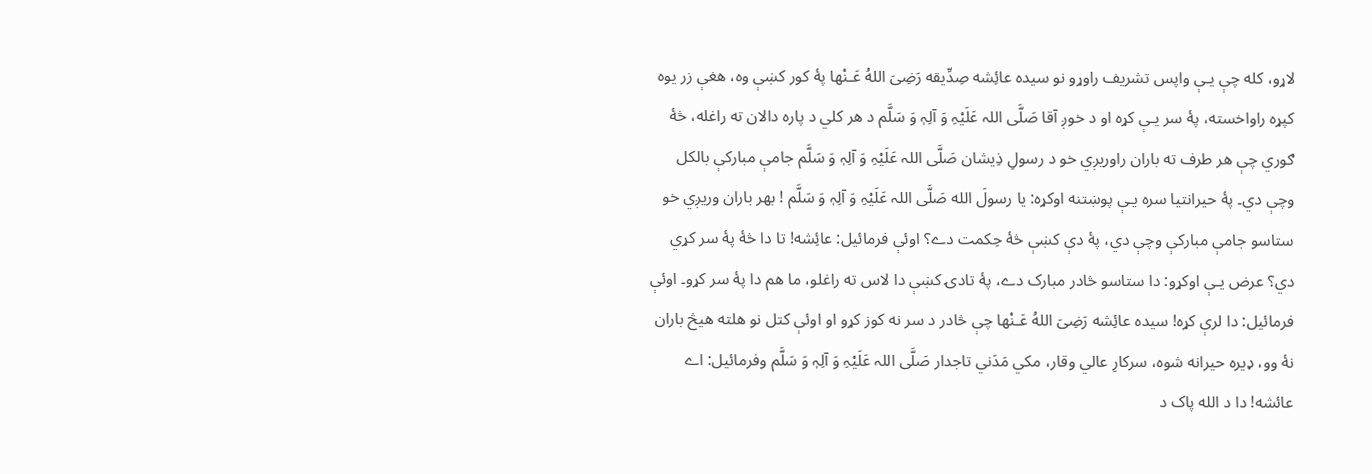لاړو، کله چې يـې واپس تشريف راوړو نو سيده عائِشه صِدِّيقه رَضِىَ اللهُ عَـنْها پۀ کور کښې وه، هغې زر يوه کپړه راواخسته، پۀ سر يـې کړه او د خوږ آقا صَلَّی اللہ عَلَیْہِ وَ آلِہٖ وَ سَلَّم د هر کلي د پاره دالان ته راغله، څۀ ګوري چې هر طرف ته باران راوريږي خو د رسولِ ذِيشان صَلَّی اللہ عَلَیْہِ وَ آلِہٖ وَ سَلَّم جامې مبارکې بالکل وچې دي۔ پۀ حيرانتيا سره يـې پوښتنه اوکړه: يا رسولَ الله صَلَّی اللہ عَلَیْہِ وَ آلِہٖ وَ سَلَّم ! بهر باران وريږي خو ستاسو جامې مبارکې وچې دي، پۀ دې کښې څۀ حِکمت دے؟ اوئې فرمائيل: عائِشه! تا دا څۀ پۀ سر کړي دي؟ عرض يـې اوکړو: دا ستاسو څادر مبارک دے، پۀ تادۍ کښې دا لاس ته راغلو، ما هم دا پۀ سر کړو۔ اوئې فرمائيل: دا لرې کړه! سيده عائِشه رَضِىَ اللهُ عَـنْها چې څادر د سر نه کوز کړو او اوئې کتل نو هلته هيڅ باران نۀ وو، ډيره حيرانه شوه، سرکارِ عالي وقار، مکي مَدَني تاجدار صَلَّی اللہ عَلَیْہِ وَ آلِہٖ وَ سَلَّم وفرمائيل: اے عائشه! دا د الله پاک د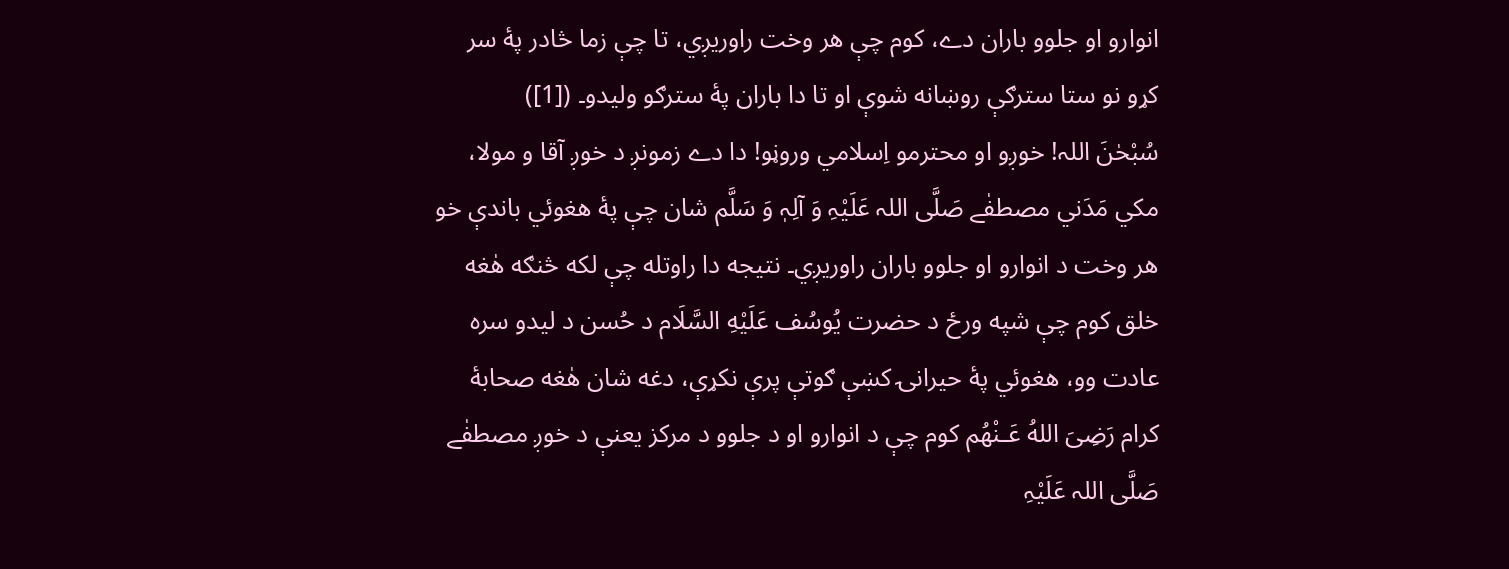انوارو او جلوو باران دے، کوم چې هر وخت راوريږي، تا چې زما څادر پۀ سر کړو نو ستا سترګې روښانه شوې او تا دا باران پۀ سترګو وليدو۔ ([1])
سُبْحٰنَ اللہ! خوږو او محترمو اِسلامي وروڼو! دا دے زمونږ د خوږ آقا و مولا، مکي مَدَني مصطفٰے صَلَّی اللہ عَلَیْہِ وَ آلِہٖ وَ سَلَّم شان چې پۀ هغوئي باندې خو هر وخت د انوارو او جلوو باران راوريږي۔ نتيجه دا راوتله چې لکه څنګه هٰغه خلق کوم چې شپه ورځ د حضرت يُوسُف عَلَیْهِ السَّلَام د حُسن د ليدو سره عادت وو، هغوئي پۀ حيرانۍ کښې ګوتې پرې نکړې، دغه شان هٰغه صحابۀ کرام رَضِىَ اللهُ عَـنْهُم کوم چې د انوارو او د جلوو د مرکز يعنې د خوږ مصطفٰے صَلَّی اللہ عَلَیْہِ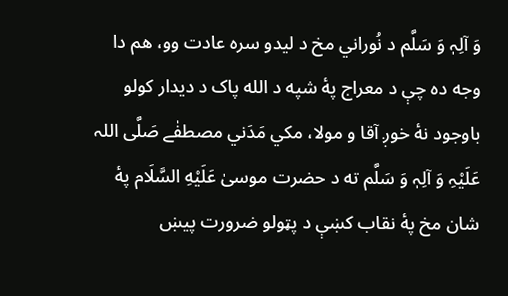وَ آلِہٖ وَ سَلَّم د نُوراني مخ د ليدو سره عادت وو، هم دا وجه ده چې د معراج پۀ شپه د الله پاک د ديدار کولو باوجود نۀ خوږ آقا و مولا، مکي مَدَني مصطفٰے صَلَّی اللہ عَلَیْہِ وَ آلِہٖ وَ سَلَّم ته د حضرت موسیٰ عَلَیْهِ السَّلَام پۀ شان مخ پۀ نقاب کښې د پټولو ضرورت پيښ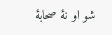شو او نۀ صحابۀ